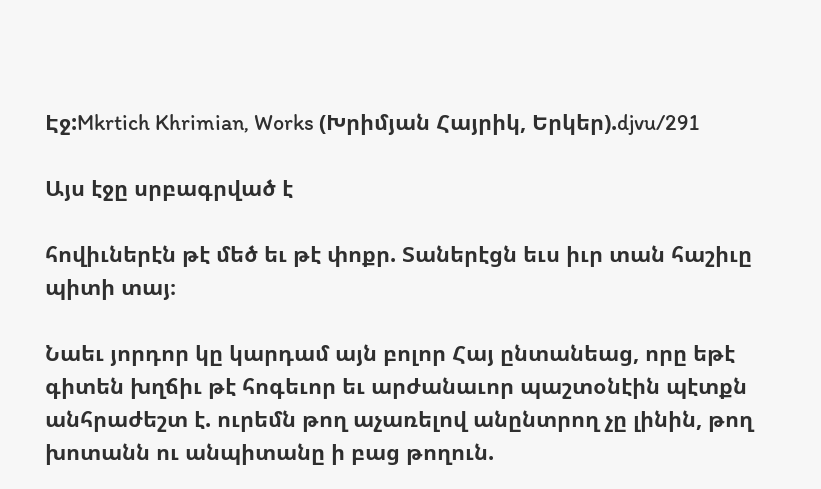Էջ:Mkrtich Khrimian, Works (Խրիմյան Հայրիկ, Երկեր).djvu/291

Այս էջը սրբագրված է

հովիւներէն թէ մեծ եւ թէ փոքր. Տաներէցն եւս իւր տան հաշիւը պիտի տայ։

Նաեւ յորդոր կը կարդամ այն բոլոր Հայ ընտանեաց, որը եթէ գիտեն խղճիւ թէ հոգեւոր եւ արժանաւոր պաշտօնէին պէտքն անհրաժեշտ է. ուրեմն թող աչառելով անընտրող չը լինին, թող խոտանն ու անպիտանը ի բաց թողուն.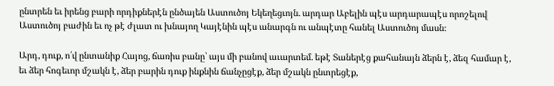ընտրեն եւ իրենց բարի որդիքներէն ընծայեն Աստուծոյ Եկեղեցւոյն. արդար Աբելին պէս արդարապէս որոշելով Աստուծոյ բաժին եւ ոչ թէ ժլատ ու խնայող Կայէնին պէս անարգն ու անպէտը հանել Աստուծոյ մասն։

Արդ, դուք, ո՛վ ընտանիք Հայոց, ճառիս բանը՝ այս մի բանով աւարտեմ. եթէ Տաներէց քահանայն ձերն է, ձեզ համար է, եւ ձեր հոգեւոր մշակն է, ձեր բարին դուք ինքնին ճանչըցէք, ձեր մշակն ընտրեցէք,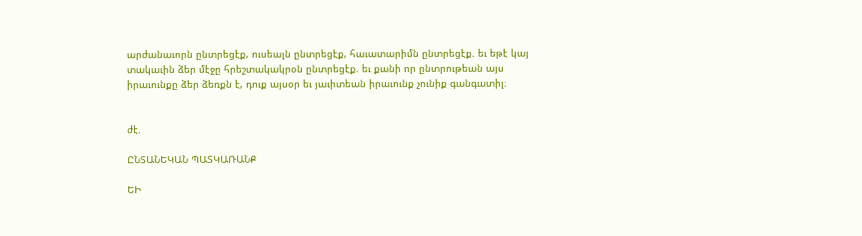արժանաւորն ընտրեցէք, ուսեալն ընտրեցէք, հաւատարիմն ընտրեցէք. եւ եթէ կայ տակաւին ձեր մէջը հրեշտակակրօն ընտրեցէք. եւ քանի որ ընտրութեան այս իրաւունքը ձեր ձեռքն է, դուք այսօր եւ յաւիտեան իրաւունք չունիք գանգատիլ։


ժէ.

ԸՆՏԱՆԵԿԱՆ ՊԱՏԿԱՌԱՆՔ

ԵԻ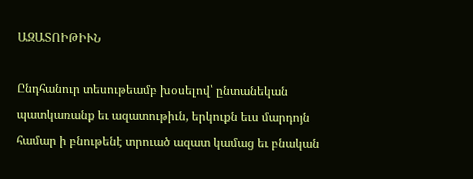ԱԶԱՏՈԻԹԻՒՆ

Ընդհանուր տեսութեամբ խօսելով՝ ընտանեկան պատկառանք եւ ազատութիւն, երկուքն եւս մարդոյն համար ի բնութենէ տրուած ազատ կամաց եւ բնական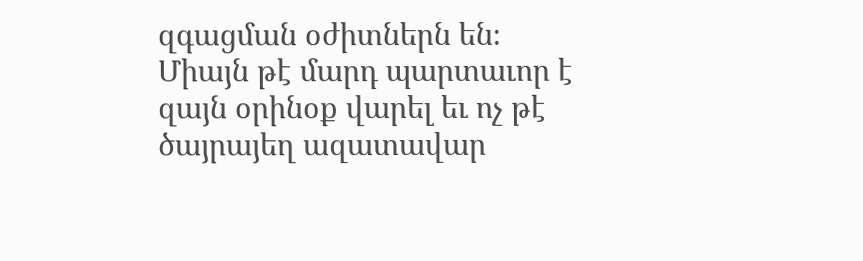զգացման օժիտներն են։ Միայն թէ մարդ պարտաւոր է զայն օրինօք վարել եւ ոչ թէ ծայրայեղ ազատավար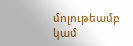մոլութեամբ կամ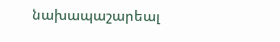նախապաշարեալ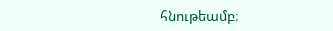հնութեամբ։